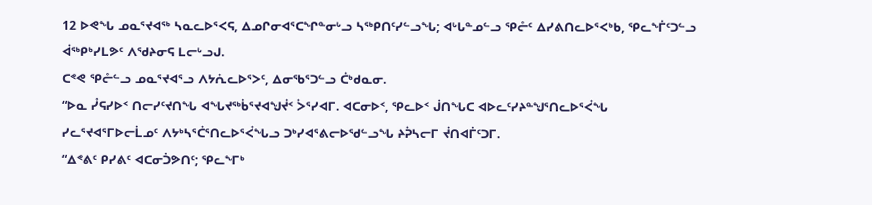12 ᐅᕙᖓ ᓄᓇᕐᔪᐊᖅ ᓴᓇᓚᐅᕐᐸᕋ, ᐃᓄᒋᓂᐊᕐᑕᖏᓐᓂᒡᓗ ᓴᖅᑭᑎᑦᓯᓪᓗᖓ; ᐊᒡᒐᓐᓄᓪᓗ ᕿᓔᑦ ᐃᓯᕕᑎᓚᐅᕐᐸᒃᑲ, ᕿᓚᖕᒦᑦᑐᓪᓗ ᐋᖅᑭᒃᓯᒪᕗᑦ ᐱᖁᔨᓂᕋ ᒪᓕᒡᓗᒍ.
ᑕᕝᕙ ᕿᓔᓪᓗ ᓄᓇᕐᔪᐊᕐᓗ ᐱᔭᕇᓚᐅᕐᐳᑦ, ᐃᓂᖃᕐᑐᓪᓗ ᑖᒃᑯᓇᓂ.
“ᐅᓇ ᓮᕋᓯᐅᑉ ᑎᓕᓯᑦᔪᑎᖓ ᐊᖓᔪᖅᑳᕐᔪᐊᖑᔫᑉ ᐴᕐᓯᐊᒥ. ᐊᑕᓂᐅᑉ, ᕿᓚᐅᑉ ᒎᑎᖓᑕ ᐊᐅᓚᑦᓯᔨᓐᖑᕐᑎᓚᐅᕐᐹᖓ ᓯᓚᕐᔪᐊᕐᒥᐅᓕᒫᓄᑦ ᐱᔭᒃᓴᕐᑖᕐᑎᓚᐅᕐᐹᖓᓗ ᑐᒃᓯᐊᕐᕕᓕᐅᖁᓪᓗᖓ ᔨᕉᓴᓕᒥ ᔫᑎᐊᒦᑦᑐᒥ.
“ᐃᕝᕕᑦ ᑭᓯᕕᑦ ᐊᑕᓂᑑᕗᑎᑦ; ᕿᓚᖕᒥᒃ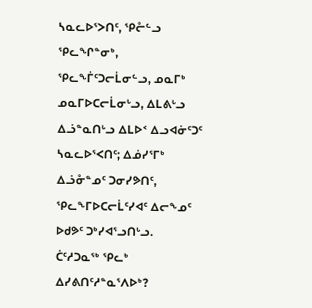ᓴᓇᓚᐅᕐᐳᑎᑦ, ᕿᓔᓪᓗ ᕿᓚᖏᓐᓂᒃ, ᕿᓚᖕᒦᑦᑐᓕᒫᓂᓪᓗ, ᓄᓇᒥᒃ ᓄᓇᒥᐅᑕᓕᒫᓂᒡᓗ, ᐃᒪᕕᒡᓗ ᐃᓘᓐᓇᑎᒡᓗ ᐃᒪᐅᑉ ᐃᓗᐊᓃᑦᑐᑦ ᓴᓇᓚᐅᕐᐸᑎᑦ; ᐃᓅᓯᕐᒥᒃ ᐃᓘᓁᓐᓄᑦ ᑐᓂᓯᕗᑎᑦ, ᕿᓚᖕᒥᐅᑕᓕᒫᑦᓯᐊᑦ ᐃᓕᖕᓄᑦ ᐅᑯᕗᑦ ᑐᒃᓯᐊᕐᓗᑎᒡᓗ.
ᑖᑦᓱᑐᓇᖅ ᕿᓚᒃ ᐃᓯᕕᑎᑦᓱᓐᓇᕐᐱᐅᒃ?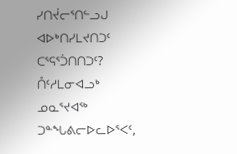ᓯᑎᔫᓕᕐᑎᓪᓗᒍ ᐊᐅᒃᑎᓯᒪᔪᑎᑐᑦ ᑕᕐᕋᕐᑑᑎᑎᑐᑦ?
ᑍᑦᓱᒪᓂᐊᓗᒃ ᓄᓇᕐᔪᐊᖅ ᑐᓐᖓᕕᓕᐅᓚᐅᕐᐸᑦ,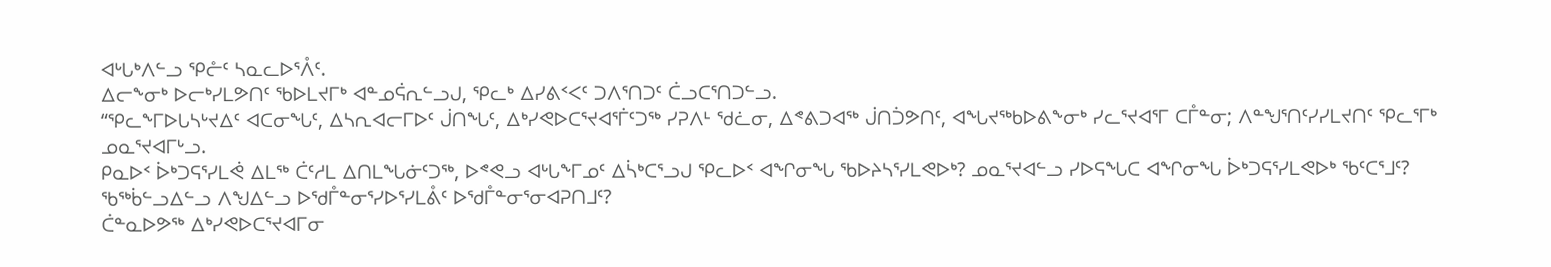ᐊᒡᒐᒃᐱᓪᓗ ᕿᓔᑦ ᓴᓇᓚᐅᕐᐰᑦ.
ᐃᓕᖕᓂᒃ ᐅᓕᒃᓯᒪᕗᑎᑦ ᖃᐅᒪᔪᒥᒃ ᐊᓐᓄᕌᕆᓪᓗᒍ, ᕿᓚᒃ ᐃᓯᕕᑉᐸᑦ ᑐᐱᕐᑎᑐᑦ ᑖᓗᑕᕐᑎᑐᓪᓗ.
“ᕿᓚᖕᒥᐅᒐᓴᒡᔪᐃᑦ ᐊᑕᓂᖓᑦ, ᐃᓴᕆᐊᓕᒥᐅᑦ ᒎᑎᖓᑦ, ᐃᒃᓯᕙᐅᑕᕐᔪᐊᕐᒦᑦᑐᖅ ᓯᕈᐱᒻ ᖁᓛᓂ, ᐃᕝᕕᑐᐊᖅ ᒎᑎᑑᕗᑎᑦ, ᐊᖓᔪᖅᑲᐅᕕᖕᓂᒃ ᓯᓚᕐᔪᐊᕐᒥ ᑕᒤᓐᓂ; ᐱᓐᖑᕐᑎᑦᓯᓯᒪᔪᑎᑦ ᕿᓚᕐᒥᒃ ᓄᓇᕐᔪᐊᒥᒡᓗ.
ᑭᓇᐅᑉ ᐆᒃᑐᕋᕐᓯᒪᕚ ᐃᒪᖅ ᑖᑦᓱᒪ ᐃᑎᒪᖓᓃᑦᑐᖅ, ᐅᕝᕙᓗ ᐊᒡᒐᖕᒥᓄᑦ ᐃᓵᒃᑕᕐᓗᒍ ᕿᓚᐅᑉ ᐊᖏᓂᖓ ᖃᐅᔨᓴᕐᓯᒪᕙᐅᒃ? ᓄᓇᕐᔪᐊᓪᓗ ᓯᐅᕋᖓᑕ ᐊᖏᓂᖓ ᐆᒃᑐᕋᕐᓯᒪᕙᐅᒃ ᖃᑦᑕᕐᒧᑦ? ᖃᖅᑳᓪᓗᐃᓪᓗ ᐱᖑᐃᓪᓗ ᐅᖁᒤᓐᓂᕐᓯᐅᕐᓯᒪᕔᑦ ᐅᖁᒤᓐᓂᕐᓂᐊᕈᑎᒧᑦ?
ᑖᓐᓇᐅᕗᖅ ᐃᒃᓯᕙᐅᑕᕐᔪᐊᒥᓂ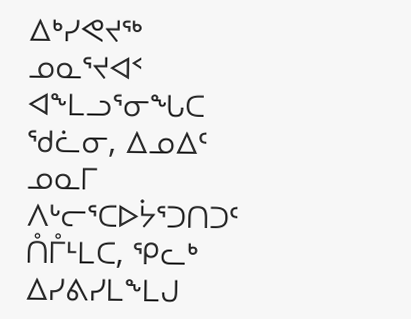ᐃᒃᓯᕙᔪᖅ ᓄᓇᕐᔪᐊᑉ ᐊᖕᒪᓗᕐᓂᖓᑕ ᖁᓛᓂ, ᐃᓄᐃᑦ ᓄᓇᒥ ᐱᒡᓕᕐᑕᐅᔮᕐᑐᑎᑐᑦ ᑍᒤᒻᒪᑕ, ᕿᓚᒃ ᐃᓯᕕᓯᒪᖕᒪᒍ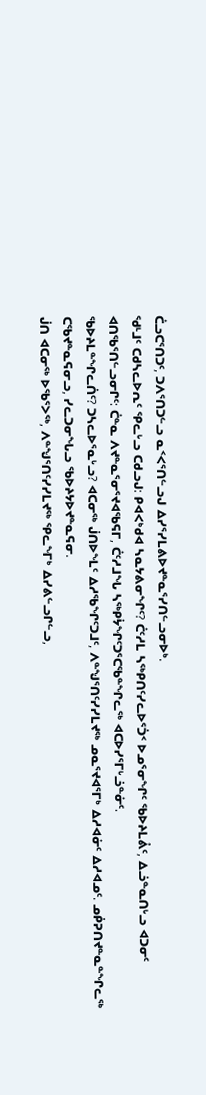ᑖᓗᑕᕐᑎᑐᑦ, ᑐᐱᕐᑎᑐᓪᓗ ᓇᑉᐸᕐᑎᓪᓗᒍ ᐃᓯᕐᓯᒪᕕᐅᔪᓐᓇᕐᓯᑎᓪᓗᓂᐅᒃ.
ᖁᒻᒧᑦ ᑕᑯᓴᓚᐅᕆᑦ ᕿᓚᒡᓗ ᑕᑯᓗᒍ: ᑭᐊᐸᒃᑯᐊ ᓴᓇᔭᕕᓂᖏᑦ? ᑖᑦᓱᒪ ᓴᖅᑭᑎᑦᓯᓚᐅᕐᑑᑉ ᐅᓄᕐᓂᖏᑦ ᖃᐅᔨᒪᕔᑦ, ᐃᓘᓐᓇᑎᒡᓗ ᐊᑐᓂᑦ ᐊᑎᖃᕐᑎᓪᓗᓂᒋᑦ: ᑖᓐᓇ ᐱᔪᓐᓇᕐᓂᕐᔪᐊᖃᕋᒥ, ᑖᑦᓱᒧᖓ ᓴᖅᑭᔮᖏᑦᑐᕐᑕᖃᓐᖏᓚᖅ ᐊᑕᐅᓯᕐᒥᒡᓘᓐᓃᑦ.
ᖃᐅᔨᒪᓐᖏᓚᑏᑦ? ᑐᓴᓚᐅᕐᓇᒡᓗ? ᐊᑕᓂᖅ ᒎᑎᐅᖕᒪᑦ ᐃᓱᖃᖏᑦᑐᒧᑦ, ᐱᓐᖑᕐᑎᑦᓯᓯᒪᔪᖅ ᓄᓇᕐᔪᐊᕐᒥᒃ ᐃᓱᐊᓃᑦ ᐃᓱᐊᓄᑦ. ᓄᑮᕈᑎᔪᓐᓇᓐᖏᓚᖅ ᑕᖃᔪᓐᓇᕋᓂᓗ, ᓯᓚᑐᓂᖓᓗ ᖃᐅᔨᔭᐅᔪᓐᓇᕋᓂ.
ᒎᑎ ᐊᑕᓂᖅ ᐅᖃᕐᐳᖅ, ᐱᓐᖑᕐᑎᑦᓯᓯᒪᔪᖅ ᕿᓚᖕᒥᒃ ᐃᓯᕕᓪᓗᒋᓪᓗ,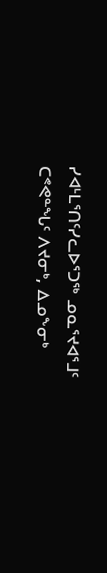ᓯᐊᒻᒪᕐᑎᑦᓯᓚᐅᕐᑐᖅ ᓄᓇᕐᔪᐊᕐᒧᑦ ᑕᕝᕙᓐᖓᑦ ᐱᔪᓂᒃ, ᐃᓄᖕᓂᒃ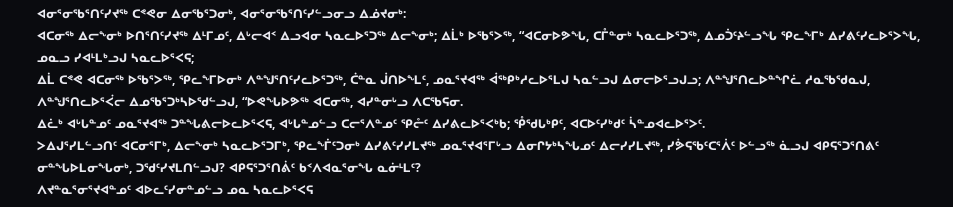ᐊᓂᕐᓂᖃᕐᑎᑦᓯᔪᖅ ᑕᕝᕙᓂ ᐃᓂᖃᕐᑐᓂᒃ, ᐊᓂᕐᓂᖃᕐᑎᑦᓯᓪᓗᓂᓗ ᐃᓅᔪᓂᒃ:
ᐊᑕᓂᖅ ᐃᓕᖕᓂᒃ ᐅᑎᕐᑎᑦᓯᔪᖅ ᐃᒻᒥᓄᑦ, ᐃᒡᓕᐊᑉ ᐃᓗᐊᓂ ᓴᓇᓚᐅᕐᑐᖅ ᐃᓕᖕᓂᒃ; ᐃᒫᒃ ᐅᖃᕐᐳᖅ, “ᐊᑕᓂᐅᕗᖓ, ᑕᒤᓐᓂᒃ ᓴᓇᓚᐅᕐᑐᖅ, ᐃᓄᑑᑦᔨᓪᓗᖓ ᕿᓚᖕᒥᒃ ᐃᓯᕕᑦᓯᓚᐅᕐᐳᖓ, ᓄᓇᓗ ᓯᐊᒻᒪᒃᓗᒍ ᓴᓇᓚᐅᕐᐸᕋ;
ᐃᒫ ᑕᕝᕙ ᐊᑕᓂᖅ ᐅᖃᕐᐳᖅ, ᕿᓚᖕᒥᐅᓂᒃ ᐱᓐᖑᕐᑎᑦᓯᓚᐅᕐᑐᖅ, ᑖᓐᓇ ᒎᑎᐅᖕᒪᑦ, ᓄᓇᕐᔪᐊᖅ ᐋᖅᑭᒃᓱᓚᐅᕐᒪᒍ ᓴᓇᓪᓗᒍ ᐃᓂᓕᐅᕐᓗᒍᓗ; ᐱᓐᖑᕐᑎᓚᐅᓐᖏᓛ ᓱᓇᖃᖁᓇᒍ, ᐱᓐᖑᕐᑎᓚᐅᕐᐹᓕ ᐃᓄᖃᕐᑐᒃᓴᐅᖁᓪᓗᒍ, “ᐅᕙᖓᐅᕗᖅ ᐊᑕᓂᖅ, ᐊᓯᓐᓂᒡᓗ ᐱᑕᖃᕋᓂ.
ᐃᓛᒃ ᐊᒡᒐᓐᓄᑦ ᓄᓇᕐᔪᐊᖅ ᑐᓐᖓᕕᓕᐅᓚᐅᕐᐸᕋ, ᐊᒡᒐᓐᓄᓪᓗ ᑕᓕᕐᐱᓐᓄᑦ ᕿᓔᑦ ᐃᓯᕕᓚᐅᕐᐸᒃᑲ; ᕾᖁᒐᒃᑭᑦ, ᐊᑕᐅᑦᓯᒃᑯᑦ ᓵᓐᓄᐊᓚᐅᕐᐳᑦ.
ᐳᐃᒍᕐᓯᒪᓪᓗᑎᑦ ᐊᑕᓂᕐᒥᒃ, ᐃᓕᖕᓂᒃ ᓴᓇᓚᐅᕐᑐᒥᒃ, ᕿᓚᖕᒦᑦᑐᓂᒃ ᐃᓯᕕᑦᓯᓯᒪᔪᖅ ᓄᓇᕐᔪᐊᕐᒥᒡᓗ ᐃᓂᒋᔭᒃᓴᖓᓄᑦ ᐃᓕᓯᓯᒪᔪᖅ, ᓯᕘᕋᖃᑦᑕᕐᐲᑦ ᐅᓪᓗᖅ ᓈᓗᒍ ᐊᑭᕋᕐᑐᕐᑎᕕᑦ ᓂᓐᖓᐅᒪᓂᖓᓂᒃ, ᑐᖁᑦᓯᔪᒪᑎᓪᓗᒍ? ᐊᑭᕋᕐᑐᕐᑎᕖᑦ ᑲᑉᐱᐊᓇᕐᓂᖓ ᓇᓃᒻᒪᑦ?
ᐱᔪᓐᓇᕐᓂᕐᔪᐊᓐᓄᑦ ᐊᐅᓚᑦᓯᓂᓐᓄᓪᓗ ᓄᓇ ᓴᓇᓚᐅᕐᐸᕋ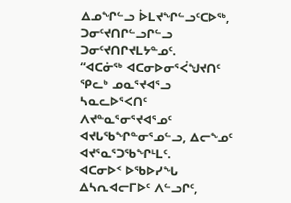ᐃᓄᖏᓪᓗ ᐆᒪᔪᖏᓪᓗᑦᑕᐅᖅ, ᑐᓂᑦᔪᑎᒋᓪᓗᒋᓪᓗ ᑐᓂᑦᔪᑎᒋᔪᒪᔭᓐᓄᑦ.
“ᐊᑕᓃᖅ ᐊᑕᓂᐅᓂᕐᐹᖑᔪᑎᑦ ᕿᓚᒃ ᓄᓇᕐᔪᐊᕐᓗ ᓴᓇᓚᐅᕐᐸᑎᑦ ᐱᔪᓐᓇᕐᓂᕐᔪᐊᕐᓄᑦ ᐊᔪᒐᖃᖏᓐᓂᕐᓄᓪᓗ, ᐃᓕᖕᓄᑦ ᐊᔪᕐᓇᕐᑐᖃᖏᒻᒪᑦ.
ᐊᑕᓂᐅᑉ ᐅᖃᐅᓯᖓ ᐃᓴᕆᐊᓕᒥᐅᑦ ᐱᓪᓗᒋᑦ,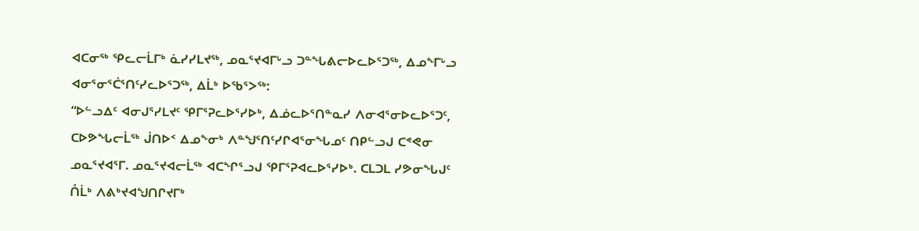ᐊᑕᓂᖅ ᕿᓚᓕᒫᒥᒃ ᓈᓯᓯᒪᔪᖅ, ᓄᓇᕐᔪᐊᒥᒡᓗ ᑐᓐᖓᕕᓕᐅᓚᐅᕐᑐᖅ, ᐃᓄᖕᒥᒡᓗ ᐊᓂᕐᓂᕐᑖᕐᑎᑦᓯᓚᐅᕐᑐᖅ, ᐃᒫᒃ ᐅᖃᕐᐳᖅ:
“ᐅᓪᓗᐃᑦ ᐊᓂᒍᕐᓯᒪᔪᑦ ᕿᒥᕐᕈᓚᐅᕐᓯᐅᒃ, ᐃᓅᓚᐅᕐᑎᓐᓇᓯ ᐱᓂᐊᕐᓂᐅᓚᐅᕐᑐᑦ, ᑕᐅᕗᖓᓕᒫᖅ ᒎᑎᐅᑉ ᐃᓄᖕᓂᒃ ᐱᓐᖑᕐᑎᑦᓯᒋᐊᕐᓂᖓᓄᑦ ᑎᑭᓪᓗᒍ ᑕᕝᕙᓂ ᓄᓇᕐᔪᐊᕐᒥ. ᓄᓇᕐᔪᐊᓕᒫᖅ ᐊᑕᖏᕐᓗᒍ ᕿᒥᕐᕈᐊᓚᐅᕐᓯᐅᒃ. ᑕᒪᑐᒪ ᓯᕗᓂᖓᒍᑦ ᑍᒫᒃ ᐱᕕᒃᔪᐊᖑᑎᒋᔪᒥᒃ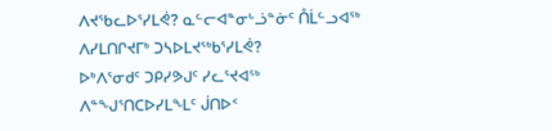ᐱᔪᖃᓚᐅᕐᓯᒪᕚ? ᓇᓪᓕᐊᓐᓂᒡᓘᓐᓃᑦ ᑍᒫᓪᓗᐊᖅ ᐱᓯᒪᑎᒋᔪᒥᒃ ᑐᓴᐅᒪᔪᖅᑲᕐᓯᒪᕚ?
ᐅᒃᐱᕐᓂᑯᑦ ᑐᑭᓯᕗᒍᑦ ᓯᓚᕐᔪᐊᖅ ᐱᓐᖑᕐᑎᑕᐅᓯᒪᖕᒪᑦ ᒎᑎᐅᑉ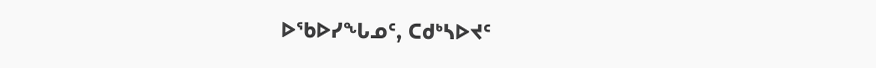ᐅᖃᐅᓯᖓᓄᑦ, ᑕᑯᒃᓴᐅᔪᑦ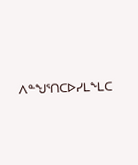ᐱᓐᖑᕐᑎᑕᐅᓯᒪᖕᒪᑕ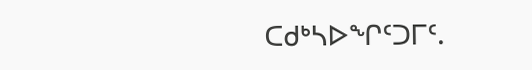ᑕᑯᒃᓴᐅᖏᑦᑐᒥᑦ.